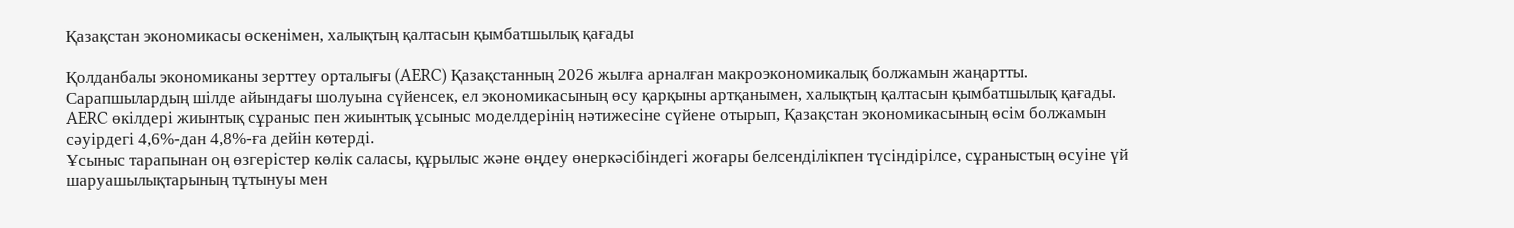Қазақстан экономикасы өскенімен, халықтың қалтасын қымбатшылық қағады

Қолданбалы экономиканы зерттеу орталығы (AERC) Қазақстанның 2026 жылға арналған макроэкономикалық болжамын жаңартты. Сарапшылардың шілде айындағы шолуына сүйенсек, ел экономикасының өсу қарқыны артқанымен, халықтың қалтасын қымбатшылық қағады.
AERC өкілдері жиынтық сұраныс пен жиынтық ұсыныс моделдерінің нәтижесіне сүйене отырып, Қазақстан экономикасының өсім болжамын сәуірдегі 4,6%-дан 4,8%-ға дейін көтерді.
Ұсыныс тарапынан оң өзгерістер көлік саласы, құрылыс және өңдеу өнеркәсібіндегі жоғары белсенділікпен түсіндірілсе, сұраныстың өсуіне үй шаруашылықтарының тұтынуы мен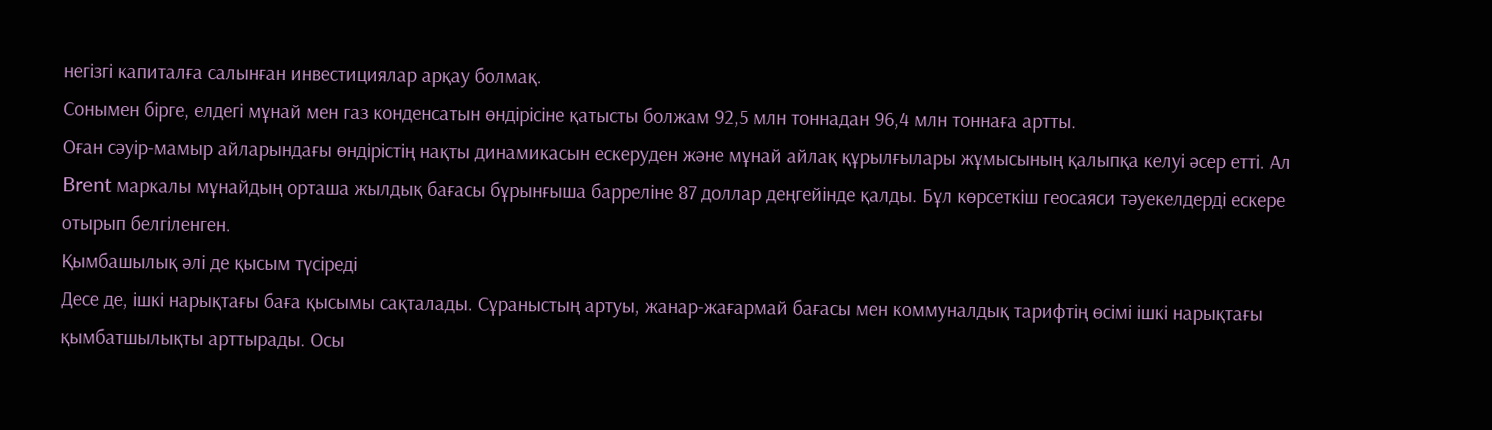негізгі капиталға салынған инвестициялар арқау болмақ.
Сонымен бірге, елдегі мұнай мен газ конденсатын өндірісіне қатысты болжам 92,5 млн тоннадан 96,4 млн тоннаға артты.
Оған сәуір-мамыр айларындағы өндірістің нақты динамикасын ескеруден және мұнай айлақ құрылғылары жұмысының қалыпқа келуі әсер етті. Ал Brent маркалы мұнайдың орташа жылдық бағасы бұрынғыша барреліне 87 доллар деңгейінде қалды. Бұл көрсеткіш геосаяси тәуекелдерді ескере отырып белгіленген.
Қымбашылық әлі де қысым түсіреді
Десе де, ішкі нарықтағы баға қысымы сақталады. Сұраныстың артуы, жанар-жағармай бағасы мен коммуналдық тарифтің өсімі ішкі нарықтағы қымбатшылықты арттырады. Осы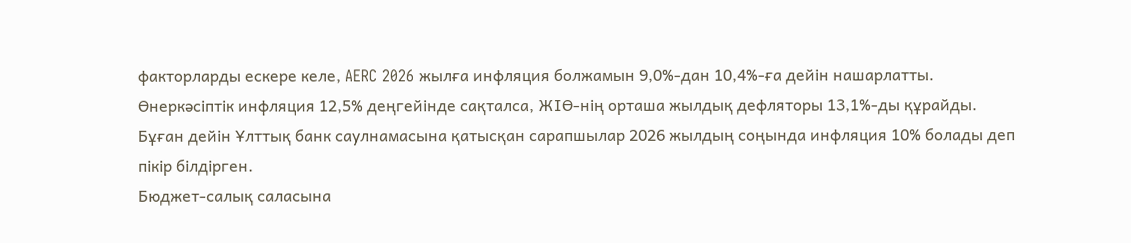факторларды ескере келе, AERC 2026 жылға инфляция болжамын 9,0%-дан 10,4%-ға дейін нашарлатты.
Өнеркәсіптік инфляция 12,5% деңгейінде сақталса, ЖІӨ-нің орташа жылдық дефляторы 13,1%-ды құрайды. Бұған дейін Ұлттық банк саулнамасына қатысқан сарапшылар 2026 жылдың соңында инфляция 10% болады деп пікір білдірген.
Бюджет-салық саласына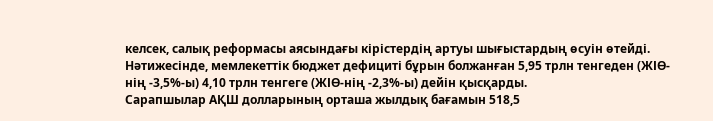келсек, салық реформасы аясындағы кірістердің артуы шығыстардың өсуін өтейді. Нәтижесінде, мемлекеттік бюджет дефициті бұрын болжанған 5,95 трлн тенгеден (ЖІӨ-нің -3,5%-ы) 4,10 трлн тенгеге (ЖІӨ-нің -2,3%-ы) дейін қысқарды.
Сарапшылар АҚШ долларының орташа жылдық бағамын 518,5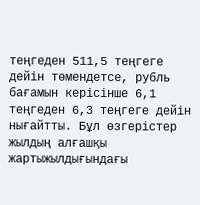теңгеден 511,5 теңгеге дейін төмендетсе, рубль бағамын керісінше 6,1 теңгеден 6,3 теңгеге дейін нығайтты. Бұл өзгерістер жылдың алғашқы жартыжылдығындағы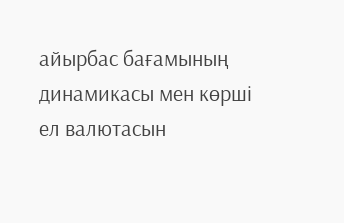айырбас бағамының динамикасы мен көрші ел валютасын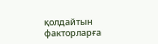қолдайтын факторларға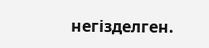негізделген.